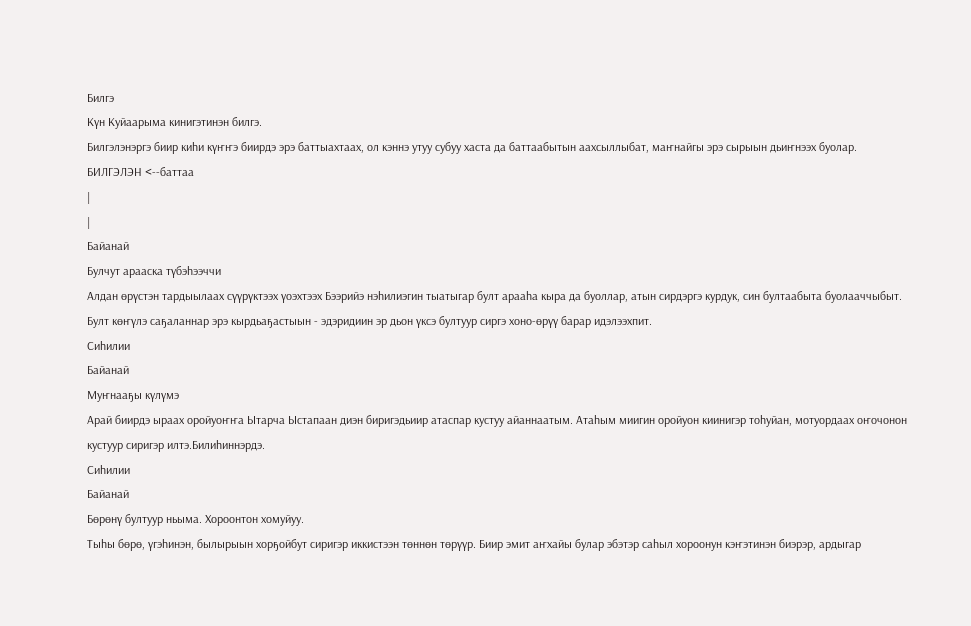Билгэ
Күн Куйаарыма кинигэтинэн билгэ.
Билгэлэнэргэ биир киhи күҥҥэ биирдэ эрэ баттыахтаах, ол кэннэ утуу субуу хаста да баттаабытын аахсыллыбат, маҥнайгы эрэ сырыын дьиҥнээх буолар.
БИЛГЭЛЭН <--баттаа
|
|
Байанай
Булчут арааска түбэһээччи
Алдан өрүстэн тардыылаах сүүрүктээх үоэхтээх Бээрийэ нэһилиэгин тыатыгар булт арааһа кыра да буоллар, атын сирдэргэ курдук, син бултаабыта буолааччыбыт. Булт көҥүлэ саҕаланнар эрэ кырдьаҕастыын - эдэридиин эр дьон үксэ бултуур сиргэ хоно-өрүү барар идэлээхпит.
Сиһилии
Байанай
Муҥнааҕы күлүмэ
Арай биирдэ ыраах оройуоҥҥа Ытарча Ыстапаан диэн биригэдьиир атаспар кустуу айаннаатым. Атаһым миигин оройуон киинигэр тоһуйан, мотуордаах оҥочонон кустуур сиригэр илтэ.Билиһиннэрдэ.
Сиһилии
Байанай
Бөрөнү бултуур ньыма. Хороонтон хомуйуу.
Тыһы бөрө, үгэһинэн, былырыын хорҕойбут сиригэр иккистээн төннөн төрүүр. Биир эмит аҥхайы булар эбэтэр саһыл хороонун кэҥэтинэн биэрэр, ардыгар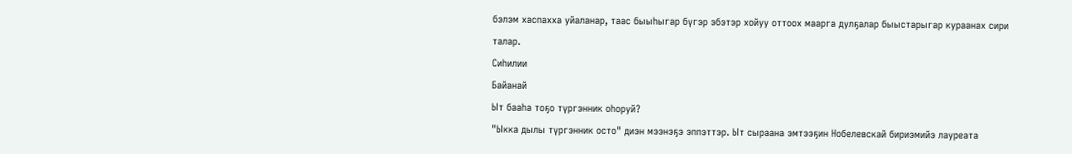бэлэм хаспахха уйаланар, таас быыһыгар бүгэр эбэтэр хойуу оттоох маарга дулҕалар быыстарыгар кураанах сири талар.
Сиһилии
Байанай
Ыт бааһа тоҕо түргэнник оһоруй?
"Ыкка дылы түргэнник осто" диэн мээнэҕэ эппэттэр. Ыт сыраана эмтээҕин Нобелевскай бириэмийэ лауреата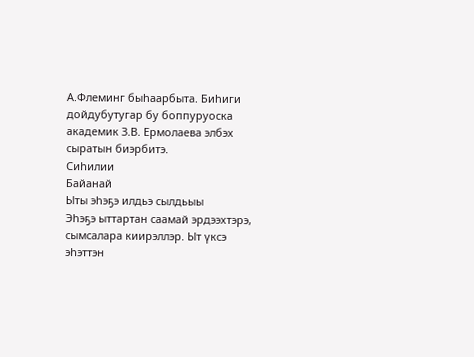А.Флеминг быһаарбыта. Биһиги дойдубутугар бу боппуруоска академик З.В. Ермолаева элбэх сыратын биэрбитэ.
Сиһилии
Байанай
Ыты эһэҕэ илдьэ сылдьыы
Эһэҕэ ыттартан саамай эрдээхтэрэ, сымсалара киирэллэр. Ыт үксэ эһэттэн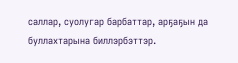саллар, суолугар барбаттар, арҕаҕын да буллахтарына биллэрбэттэр.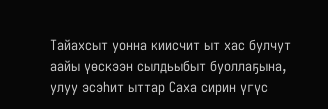Тайахсыт уонна киисчит ыт хас булчут аайы үөскээн сылдьыбыт буоллаҕына, улуу эсэһит ыттар Саха сирин үгүс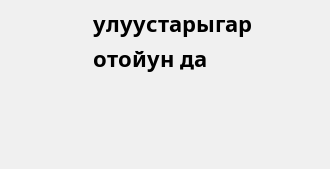улуустарыгар отойун да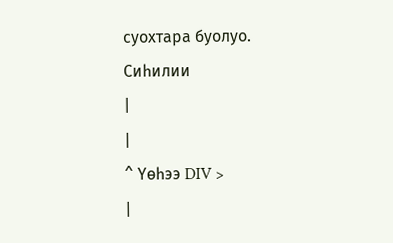суохтара буолуо.
Сиһилии
|
|
^ Үөһээ DIV >
|